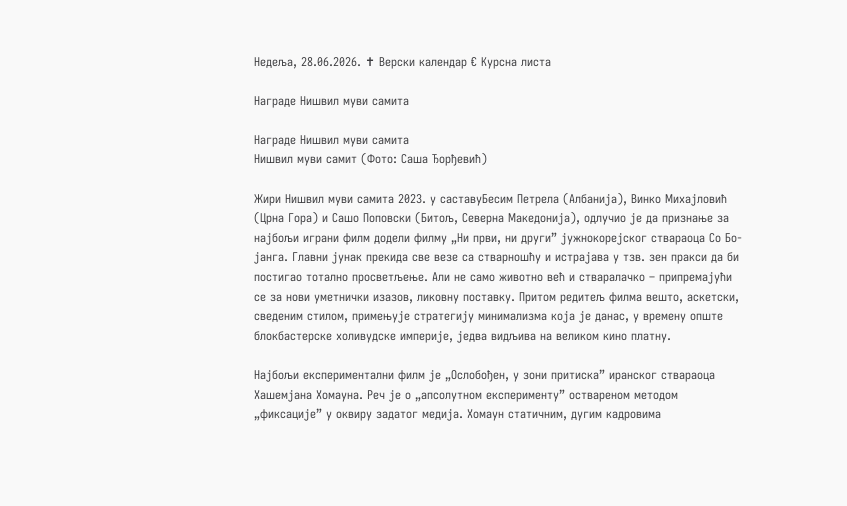Недеља, 28.06.2026. ✝ Верски календар € Курсна листа

Награде Нишвил муви самита

Награде Нишвил муви самита
Нишвил муви самит (Фото: Саша Ђорђевић)

Жири Нишвил муви самита 2023. у саставуБесим Петрела (Албанија), Винко Михајловић (Црна Гора) и Сашо Поповски (Битољ, Северна Македонија), одлучио је да признање за најбољи играни филм додели филму „Ни први, ни други” јужнокорејског ствараоца Со Бо-јанга. Главни јунак прекида све везе са стварношћу и истрајава у тзв. зен пракси да би постигао тотално просветљење. Али не само животно већ и стваралачко – припремајући се за нови уметнички изазов, ликовну поставку. Притом редитељ филма вешто, аскетски, сведеним стилом, примењује стратегију минимализма која је данас, у времену опште блокбастерске холивудске империје, једва видљива на великом кино платну.

Најбољи експериментални филм је „Ослобођен, у зони притиска” иранског ствараоца Хашемјана Хомауна. Реч је о „апсолутном експерименту” оствареном методом „фиксације” у оквиру задатог медија. Хомаун статичним, дугим кадровима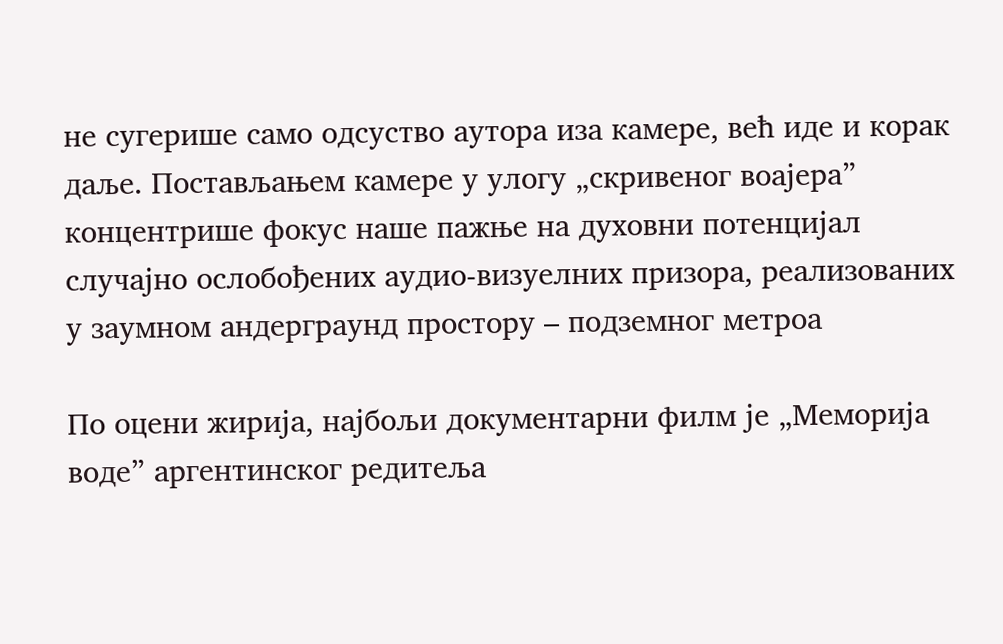не сугерише само одсуство аутора иза камере, већ иде и корак даље. Постављањем камере у улогу „скривеног воајера” концентрише фокус наше пажње на духовни потенцијал случајно ослобођених аудио-визуелних призора, реализованих у заумном андерграунд простору – подземног метроа

По оцени жирија, најбољи документарни филм је „Меморија воде” аргентинског редитеља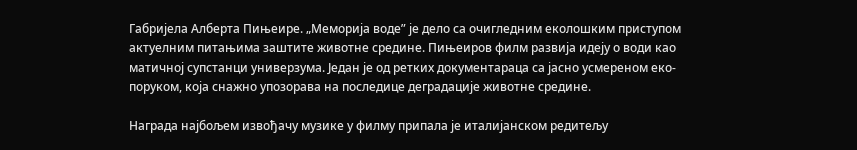Габријела Алберта Пињеире. „Меморија воде” је дело са очигледним еколошким приступом актуелним питањима заштите животне средине. Пињеиров филм развија идеју о води као матичној супстанци универзума. Један је од ретких документараца са јасно усмереном еко-поруком, која снажно упозорава на последице деградације животне средине.

Награда најбољем извођачу музике у филму припала је италијанском редитељу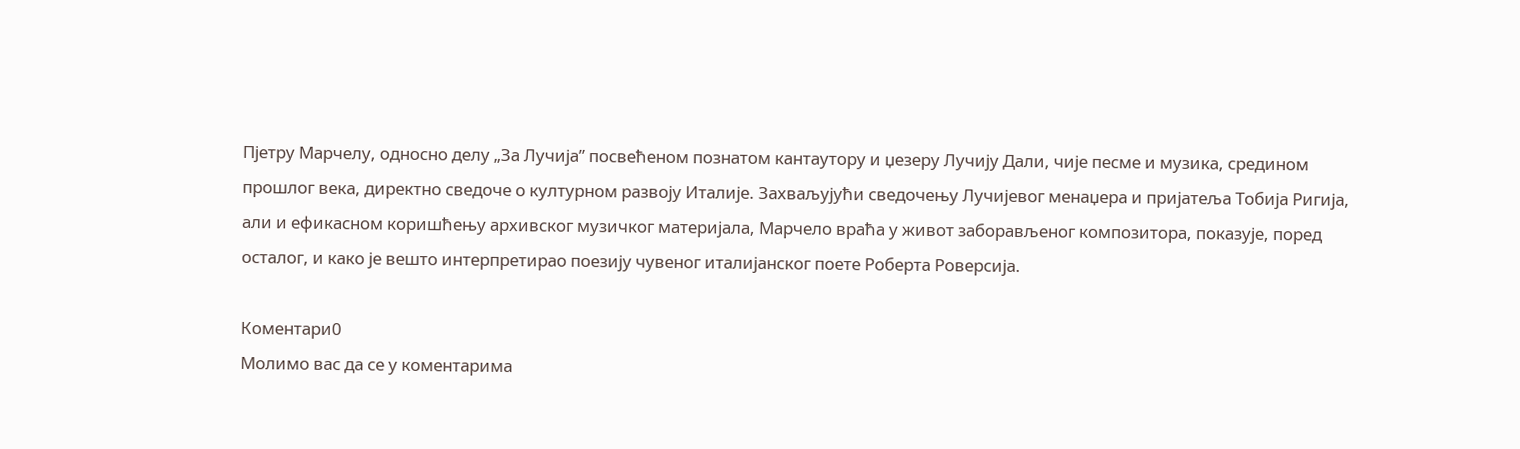Пјетру Марчелу, односно делу „За Лучија” посвећеном познатом кантаутору и џезеру Лучију Дали, чије песме и музика, средином прошлог века, директно сведоче о културном развоју Италије. Захваљујући сведочењу Лучијевог менаџера и пријатеља Тобија Ригија, али и ефикасном коришћењу архивског музичког материјала, Марчело враћа у живот заборављеног композитора, показује, поред осталог, и како је вешто интерпретирао поезију чувеног италијанског поете Роберта Роверсија.

Коментари0
Молимо вас да се у коментарима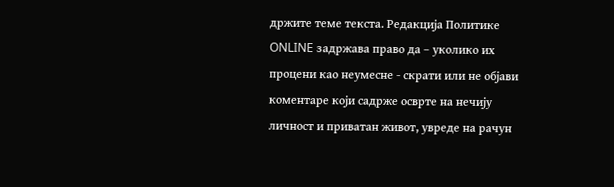држите теме текста. Редакција Политике ONLINE задржава право да – уколико их процени као неумесне - скрати или не објави коментаре који садрже осврте на нечију личност и приватан живот, увреде на рачун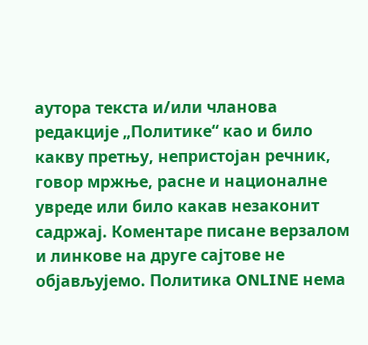аутора текста и/или чланова редакције „Политике“ као и било какву претњу, непристојан речник, говор мржње, расне и националне увреде или било какав незаконит садржај. Коментаре писане верзалом и линкове на друге сајтове не објављујемо. Политика ONLINE нема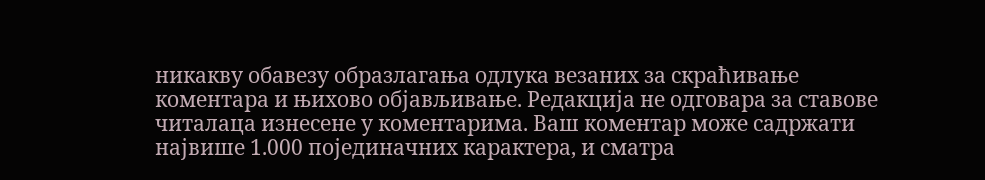никакву обавезу образлагања одлука везаних за скраћивање коментара и њихово објављивање. Редакција не одговара за ставове читалаца изнесене у коментарима. Ваш коментар може садржати највише 1.000 појединачних карактера, и сматра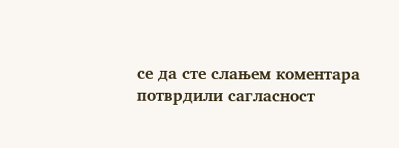се да сте слањем коментара потврдили сагласност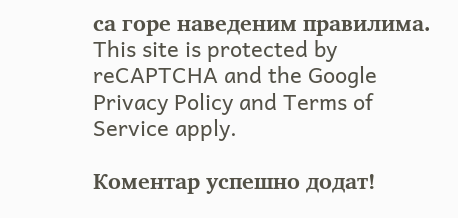са горе наведеним правилима.
This site is protected by reCAPTCHA and the Google Privacy Policy and Terms of Service apply.

Комeнтар успeшно додат!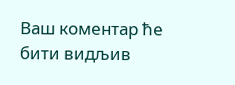Ваш комeнтар ћe бити видљив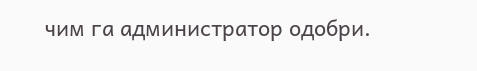чим га администратор одобри.